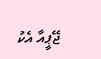ޖޭޕީއާ އެކު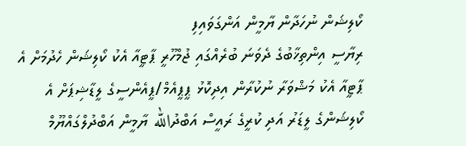ކޯލިޝަން ނުހަދާން ޔާމީން އަންގަވައިފި
ރިޔާސީ އިންތިޚާބުގެ ދެވަނަ ބުރެއްގައި ޖުމްހޫރީ ޕާޓީއާ އެކު ކޯލިޝަން ހެދުމަށް އެ ޕާޓީއާ އެކު މަޝްވަރާ ނުކުރާން އިދިކޮޅު ޕީޕީއެމް/ޕީއެންސީގެ ލީޑާޝިޕަށް އެ ކޯލިޝަންގެ ލީޑަރު އަދި ކުރީގެ ރައީސް އަބްދުالله ޔާމީން އަބްދުލްގައްޔޫމް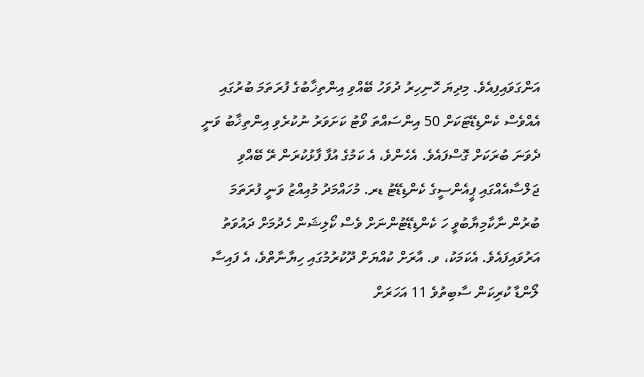އަންގަވައިފިއެވެ. މިދިޔަ ހޮނިހިރު ދުވަހު ބޭއްވި އިންތިޚާބުގެ ފުރަތަމަ ބުރުގައި އެއްވެސް ކެންޑިޑޭޓަކަށް 50 އިންސައްތަ ވޯޓު ކަށަވަރު ނުކުރެވި އިންތިޚާބު ވަނީ ދެވަނަ ބުރަކަށް ގޮސްފައެވެ. އެހެންވެ، އެ ކަމުގެ އުފާ ފާޅުކުރަން ރޭ ބޭއްވި ޖަލްސާއެއްގައި ޕީއެންސީގެ ކެންޑިޑޭޓު ޑރ. މުހައްމަދު މުއިއްޒު ވަނީ ފުރަތަމަ ބުރުން ނާކާމިޔާބުވީ ހަ ކެންޑިޑޭޓުންނަށް ވެސް ކޯލިޝަން ހެދުމަށް ދައުވަތު އަރުވައިފައެވެ. އެކަމަކު، ވ. އާރަށް ކުއްޔަށް ދޫކުރުމުގައި ހިޔާނާތްވެ، އެ ފައިސާ ލޯންޑާ ކުރިކަން ސާބިތުވެ 11 އަހަރަށް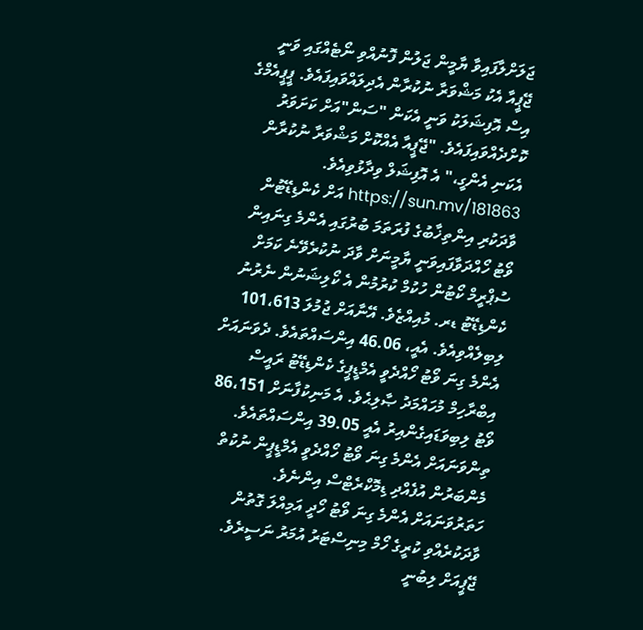ޖަލަށްލާފައިވާ ޔާމީން ޖަލުން ފޮނުއްވި ނޯޓެއްގައި ވަނީ ޖޭޕީއާ އެކު މަޝްވަރާ ނުކުރާން އެދިލައްވައިފައެވެ. ޕީޕީއެމްގެ އިސް އޮފިޝަލަކު ވަނީ އެކަން "ސަން"އަށް ކަށަވަރު ކޮށްދެއްވައިފައެވެ. "ޖޭޕީއާ އެއްކޮށް މަޝްވަރާ ނުކުރާން އެކަނި އެންގީ،" އެ އޮފިޝަލް ވިދާޅުވިއެވެ. https://sun.mv/181863 އަށް ކެންޑިޑޭޓުން ވާދަކުރި އިންތިޚާބުގެ ފުރަތަމަ ބުރުގައި އެންމެ ގިނައިން ވޯޓު ހޯއްދަވާފައިވަނީ ޔާމީނަށް ވާދަ ނުކުރެވޭނެ ކަމަށް ސުޕްރީމް ކޯޓުން ހުކުމް ކުރުމުން އެ ކޯލިޝަނުން ނެރުނު ކެންޑިޑޭޓު ޑރ. މުއިއްޒެވެ. އޭނާއަށް ޖުމުލަ 101،613 ލިބިލެއްވިއެވެ. އެއީ، 46.06 އިންސައްތައެވެ. ދެވަނައަށް އެންމެ ގިނަ ވޯޓު ހޯއްދެވީ އެމްޑީޕީގެ ކެންޑިޑޭޓު ރައީސް އިބްރާހިމް މުހައްމަދު ޞާލިޙެވެ. އެ މަނިކުފާނަށް 86،151 ވޯޓު ލިބިވަޑައިގެންއިރު އެއީ 39.05 އިންސައްތައެވެ. ތިންވަނައަށް އެންމެ ގިނަ ވޯޓު ހޯއްދެވީ އެމްޑީޕީން ނުކުތް މެންބަރުން އުފެއްދި ޑިމޮކްރެޓްސް އިންނެވެ. ހަތަރުވަނައަށް އެންމެ ގިނަ ވޯޓު ހޯދީ އަމިއްލަ ގޮތުން ވާދަކުރެއްވި ކުރީގެ ހޯމް މިނިސްޓަރު އުމަރު ނަސީރެވެ. ޖޭޕީއަށް ލިބުނީ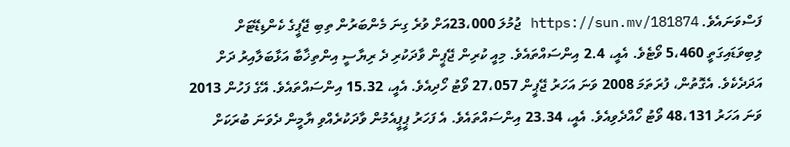ފަސްވަނައެވެ. https://sun.mv/181874 ޖުމުލަ 23،000އަށް ވުރެ ގިނަ މެންބަރުން ތިބި ޖޭޕީގެ ކެންޑިޑޭޓަށް ލިބިވަޑައިގަތީ 5،460 ވޯޓެވެ. އެއީ، 2.4 އިންސައްތައެވެ. މިއީ ކުރިން ޖޭޕީން ވާދަކުރި ދެ ރިޔާސީ އިންތިޚާބާ އަޅާބަލާއިރު ދަށް އަދަދެކެވެ. އެގޮތުން، ފުރަތަމަ 2008 ވަނަ އަހަރު ޖޭޕީން 27،057 ވޯޓު ހޯދިއެވެ. އެއީ، 15.32 އިންސައްތައެވެ. އޭގެ ފަހުން 2013 ވަނަ އަހަރު 48،131 ވޯޓު ހޯއްދެވިއެވެ. އެއީ، 23.34 އިންސައްތައެވެ. އެ ފަހަރު ޕީޕީއެމުން ވާދަކުރެއްވި ޔާމީން ދެވަނަ ބުރަކަށް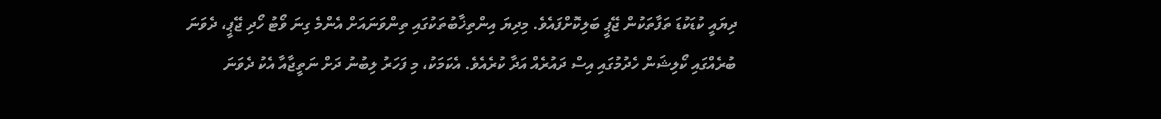ދިޔައީ ކުޑަކުޑަ ތަފާތަކުން ޖޭޕީ ބަލިކޮށްފައެވެ. މިދިޔަ އިންތިޚާބުތަކުގައި ތިންވަނައަށް އެންމެ ގިނަ ވޯޓު ހޯދި ޖޭޕީ، ދެވަނަ ބުރެއްގައި ކޯލިޝަން ހެދުމުގައި އިސް ދައުރެއް އަދާ ކުރެއެވެ. އެކަމަކު، މި ފަހަރު ލިބުނު ދަށް ނަތީޖާއާ އެކު ދެވަނަ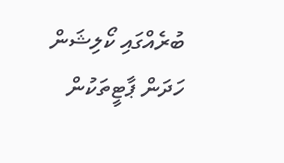ބުރެއްގައި ކޯލިޝަން ހަދަން ޕާޓީތަކުން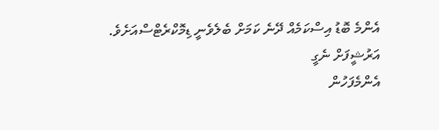އެންމެ ބޮޑު އިސްކަމެއް ދޭނެ ކަމަށް ބެލެވެނީ ޑިމޮކްރެޓްސްއަށެވެ.
އަރުޝީފަށް ނެގީ
އެންމެފަހުން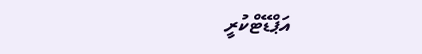އަޕްޑޭޓްކުރީ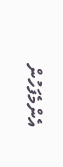އެންމެފަހުން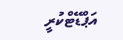އަޕްޑޭޓްކުރީ